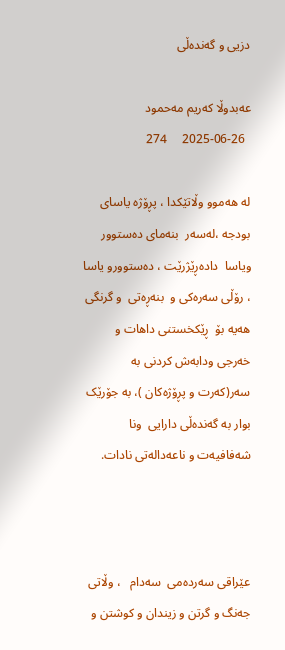دزیی و گەندەڵی

عەبدوڵا کەریم مەحمود
  2025-06-26     274

لە هەموو وڵاتێکدا ، پڕۆژە یاسای بودجە ،لەسەر  بنەمای دەستوور ویاسا  دادەڕێژرێت ، دەستوورو یاسا  ، رۆڵی سەرەکی و  بنەڕەتی  و گرنگی  هەیە بۆ  ڕێکخستنی داهات و خەرجی ودابەش کردنی بە سەر(کەرت و پڕۆژەکان )، بە جۆرێک  بوار بە گەندەڵی دارایی  ونا شەفافیەت و ناعەدالەتی نادات.



عێراقی سەردەمی  سەدام   ، وڵاتی جەنگ و گرتن و زیندان و کوشتن و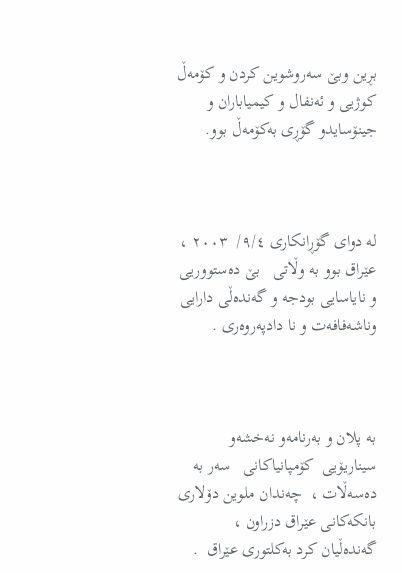بڕین وبێ سەروشوین کردن و کۆمەڵ کوژیی و ئەنفال و کیمیاباران و جینۆسایدو گۆڕی بەکۆمەڵ بوو.



لە دوای گۆڕانکاری ٩/٤/  ٢٠٠٣ ،  عێراق بوو بە وڵاتی   بێ دەستووریی و نایاسایی بودجە و گەندەڵی دارایی وناشەفافەت و نا دادپەروەری .



بە پلان و بەرنامەو نەخشەو سیناریۆیی  کۆمپانیاکانی   سەر بە دەسەڵات ،  چەندان ملوین دۆلاری بانکەکانی عێراق دزراون ،  گەندەڵیان کرد بەکلتوری عێراق  .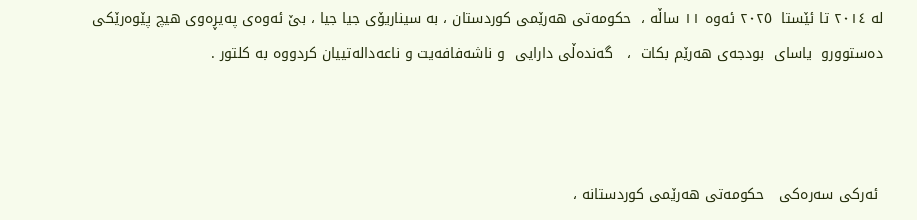لە ٢٠١٤ تا ئێستا  ٢٠٢٥ ئەوە ١١ ساڵە ،  حکومەتی هەرێمی کوردستان ، بە سیناریۆی جیا جیا ، بێ ئەوەی پەیڕەوی هیچ پێوەرێکی  دەستوورو  یاسای  بودجەی هەرێم بکات  ،   گەندەڵی دارایی  و ناشەفافەیت و ناعەدالەتییان کردووە بە کلتور .



 ئەرکی سەرەکی   حکومەتی هەرێمی کوردستانە ،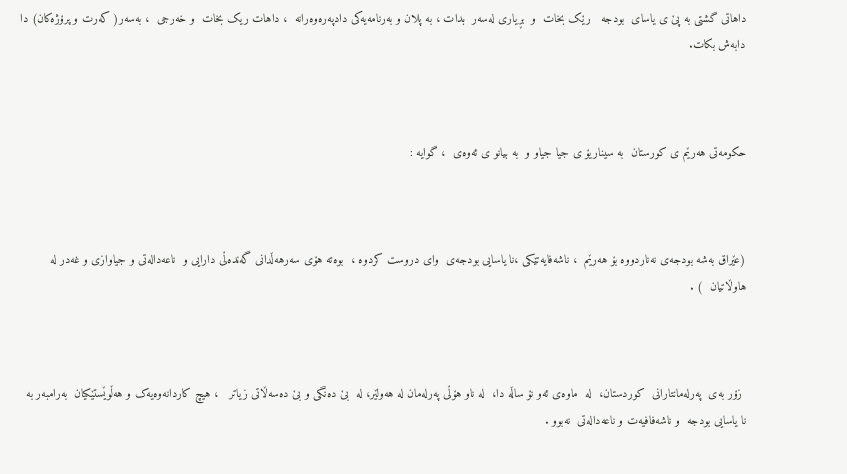داهاتی گشتی بە پێ ی یاسای  بودجە   رێک بخات  و  بڕیاری لەسەر  بدات ، بە پلان و بەرنامەیەکی دادپەرەوەرانە  ، داهات ریک بخات  و خەرجی  ، بەسەر( کەرت و پرۆژەکان) دا  دابەش بکات.



حکومەتی هەرێم ی کورستان  بە سیناریۆ ی جیا جیاو و  بە بیانو ی ئەوەی  ، گوایە :



(عێراق بەشە بودجەی نەناردووە بۆ هەرێم  ، ناشەفایەتێکی ،نا یاسایی بودجەی  وای دروست کردوە ،  بوەتە هۆی سەرهەڵدانی گەندەڵی دارایی و  ناعەدالەتی و جیاوازی و غەدر لە هاوڵاتیان  ) .



 زۆر بەی  پەرلەمانتارانی  کوردستان،  لە  ماوەی ئەو نۆ ساڵە دا،  لە ناو هۆڵی پەرلەمان لە هەولێر، لە  بێ دەنگی و بێ دەسەڵاتی زیاتر   ، هیچ کاردانەوەیەک و هەڵوێستێکیان  بەرامبەر بە نا یاسایی بودجە  و ناشەفافیەت و ناعەدالەتی  نەبوو .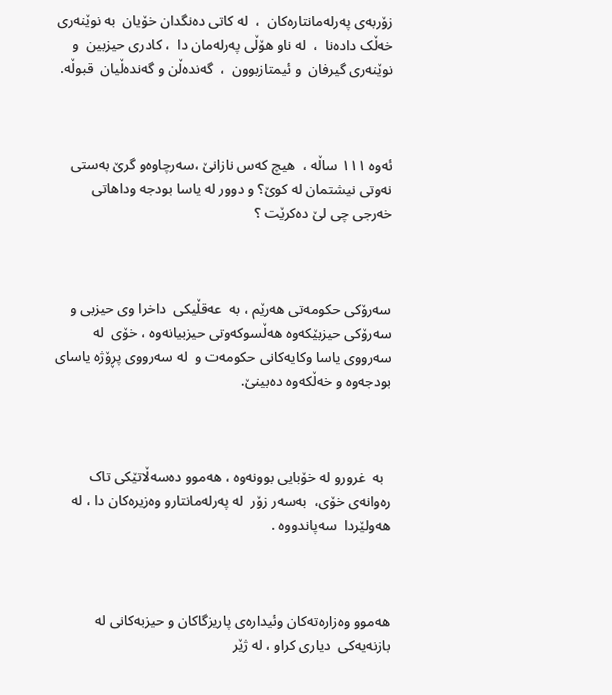زۆربەی پەرلەمانتارەکان  ،  لە کاتی دەنگدان خۆیان  بە نوێنەری خەڵک دادەنا  ،  لە ناو هۆڵی پەرلەمان دا  ، کادری حیزبین  و نوێنەری گیرفان  و ئیمتازبوون  ،  گەندەڵن و گەندەڵیان  قبوڵە.



ئەوە ١١١ ساڵە ،  هیچ کەس نازانێ ،سەرچاوەو گرێ بەستی نەوتی نیشتمان لە کوێ؟ و دوور لە یاسا بودجە وداهاتی خەرجی چی لێ دەکرێت ؟



سەرۆکی حکومەتی هەرێم ، بە  عەقڵیکی  داخرا وی حیزبی و سەرۆکی حیزبێکەوە هەڵسوکەوتی حیزبیانەوە ، خۆی  لە سەرووی یاسا وکایەکانی حکومەت و  لە سەرووی پڕۆژە یاسای بودجەوە و خەڵکەوە دەبینێ.



  بە  غرورو لە خۆبایی بوونەوە ، هەموو دەسەڵاتێکی تاک رەوانەی خۆی،  بەسەر زۆر  لە پەرلەمانتارو وەزیرەکان دا ، لە هەولێردا  سەپاندووە .



هەموو وەزارەتەکان وئیدارەی پاریزگاکان و حیزبەکانی لە  بازنەیەکی  دیاری کراو ، لە ژێر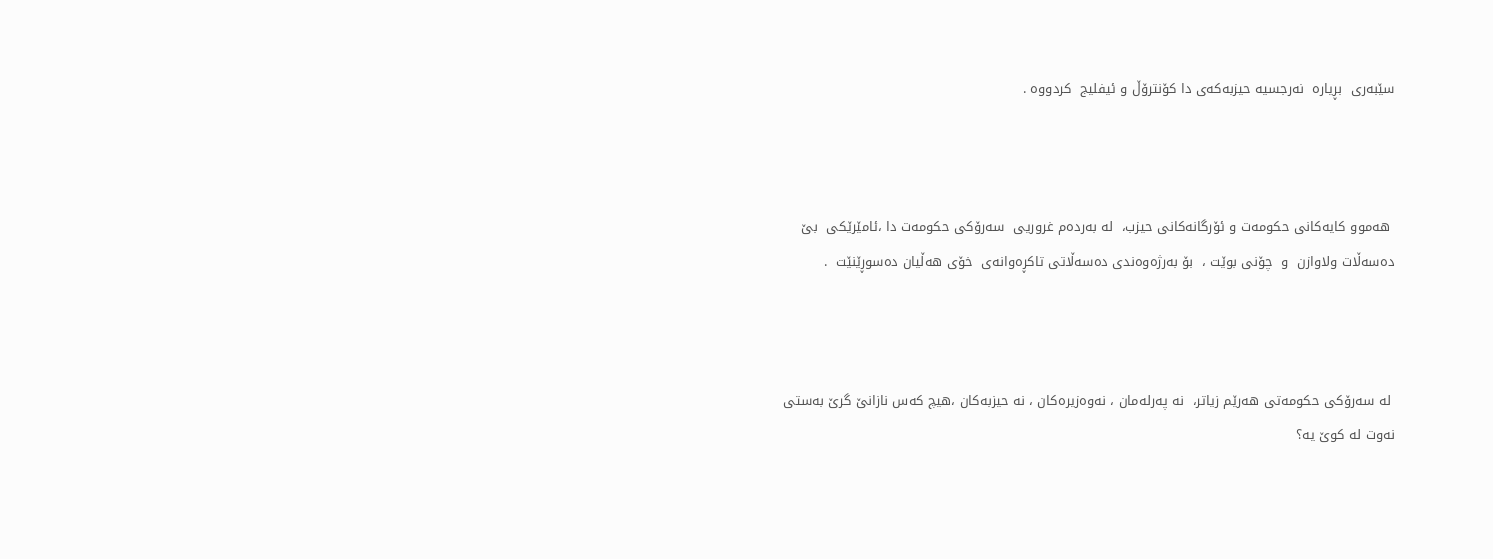سێبەری  بڕیارە  نەرجسیە حیزبەکەی دا کۆنترۆڵ و ئیفلیج  کردووە .



 هەموو کایەکانی حکومەت و ئۆرگانەکانی حیزب،  لە بەردەم غروریی  سەرۆکی حکومەت دا ،ئامێرێکی  بێ دەسەڵات ولاوازن  و  چۆنی بوێت ،  بۆ بەرژەوەندی دەسەڵاتی تاکڕەوانەی  خۆی هەڵیان دەسوڕێنێت  .



 لە سەرۆکی حکومەتی هەرێم زیاتر،  نە پەرلەمان ، نەوەزیرەکان ، نە حیزبەکان ،هیچ کەس نازانێ گرێ بەستی نەوت لە کوێ یە؟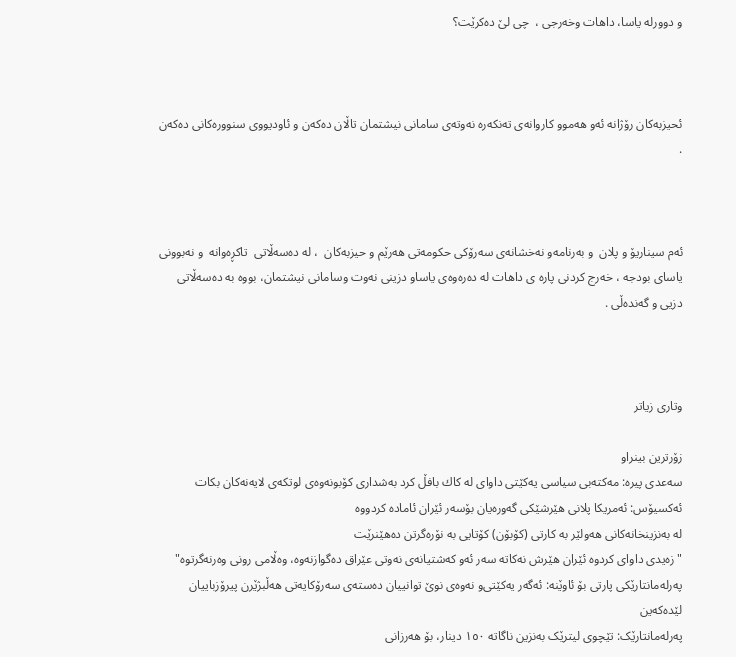و دوورلە یاسا، داهات وخەرجی ،  چی لێ دەکرێت؟



ئحیزبەکان رۆژانە ئەو هەموو کاروانەی تەنکەرە نەوتەی سامانی نیشتمان تاڵان دەکەن و ئاودیووی سنوورەکانی دەکەن .



ئەم سیناریۆ و پلان  و بەرنامەو نەخشانەی سەرۆکی حکومەتی هەرێم و حیزبەکان  ، لە دەسەڵاتی  تاکڕەوانە  و نەبوونی یاسای بودجە ، خەرج کردنی پارە ی داهات لە دەرەوەی یاساو دزینی نەوت وسامانی نیشتمان، بووە بە دەسەڵاتی دزیی و گەندەڵی .



وتاری زیاتر

زۆرترین بینراو
سه‌عدی پیره‌: مه‌كته‌بی سیاسی یه‌كێتی داوای له‌ كاك بافڵ كرد به‌شداری كۆبونه‌وه‌ی لوتكه‌ی لایه‌نه‌كان بكات
ئەکسیۆس: ئەمریکا پلانی هێرشێکی گەورەیان بۆسەر ئێران ئامادە کردووە
لە بەنزینخانەکانی هەولێر بە کارتی (کۆبۆن) کۆتایی بە نۆرەگرتن دەهێنرێت
"زه‌یدی داوای كردوه‌ ئێران هێرش نه‌كاته‌ سه‌ر ئه‌و كه‌شتیانه‌ی نه‌وتی عێراق ده‌گوازنه‌وه، وه‌ڵامی رونی وه‌رنه‌گرتوه‌‌"
پەرلەمانتارێکی پارتی بۆ ئاوێنە: ئەگەر یەکێتی‌و نەوەی نوێ توانییان دەستەی سەرۆکایەتی هەڵبژێرن پیرۆزباییان لێدەکەین
پەرلەمانتارێک: تێچوی لیترێک بەنزین ناگاتە ١٥٠ دینار، بۆ ھەرزانی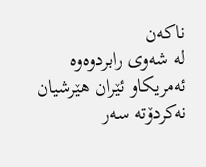ناکەن
لە شەوی رابردوەوە ئەمریکاو ئێران ھێرشیان نەکردۆتە سەر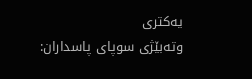یەکتری
وتەبێژی سوپای پاسداران: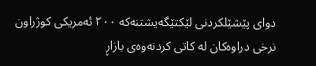دوای پێشێلکردنی لێکتێگەیشتنەکە ٢٠٠ ئەمریکی کوژراون
نرخی دراوه‌كان له‌ كاتی كردنه‌وه‌ی بازاڕ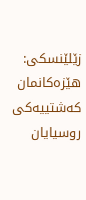زێلێنسکی: هێزەکانمان کەشتییەکی روسیایان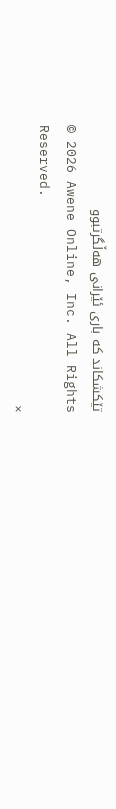تێکشکاند کە باری ئێرانی هەڵگرتبوو
© 2026 Awene Online, Inc. All Rights Reserved.
×